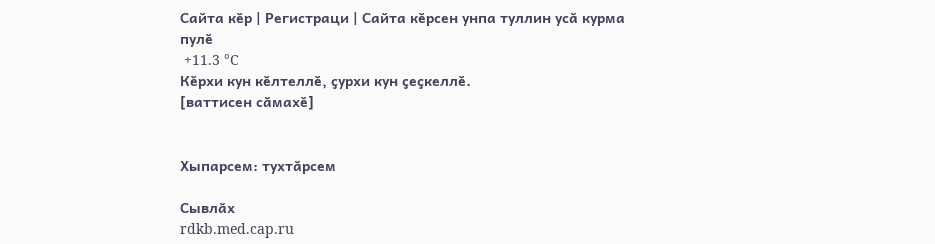Сайта кӗр | Регистраци | Сайта кӗрсен унпа туллин усӑ курма пулӗ
 +11.3 °C
Кӗрхи кун кӗлтеллӗ, ҫурхи кун ҫеҫкеллӗ.
[ваттисен сӑмахӗ]


Хыпарсем: тухтӑрсем

Сывлӑх
rdkb.med.cap.ru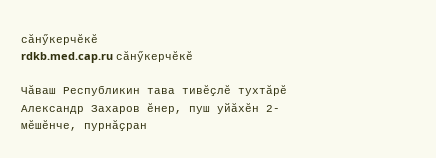сӑнӳкерчӗкӗ
rdkb.med.cap.ru сӑнӳкерчӗкӗ

Чӑваш Республикин тава тивӗҫлӗ тухтӑрӗ Александр Захаров ӗнер, пуш уйӑхӗн 2-мӗшӗнче, пурнӑҫран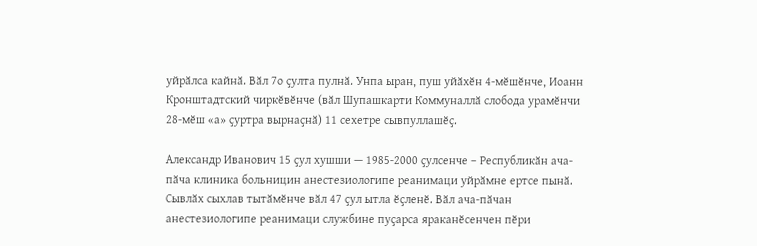уйрӑлса кайнӑ. Вӑл 7о ҫулта пулнӑ. Унпа ыран, пуш уйӑхӗн 4-мӗшӗнче, Иоанн Кронштадтский чиркӗвӗнче (вӑл Шупашкарти Коммуналлӑ слобода урамӗнчи 28-мӗш «а» ҫуртра вырнаҫнӑ) 11 сехетре сывпуллашӗҫ.

Александр Иванович 15 ҫул хушши — 1985-2000 ҫулсенче – Республикӑн ача-пӑча клиника больницин анестезиологипе реанимаци уйрӑмне ертсе пынӑ. Сывлӑх сыхлав тытӑмӗнче вӑл 47 ҫул ытла ӗҫленӗ. Вӑл ача-пӑчан анестезиологипе реанимаци службине пуҫарса яраканӗсенчен пӗри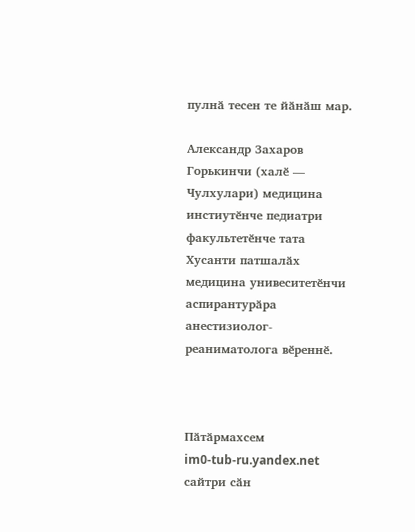пулнӑ тесен те йӑнӑш мар.

Александр Захаров Горькинчи (халӗ — Чулхулари) медицина инстиутӗнче педиатри факультетӗнче тата Хусанти патшалӑх медицина унивеситетӗнчи аспирантурӑра анестизиолог-реаниматолога вӗреннӗ.



Пӑтӑрмахсем
im0-tub-ru.yandex.net сайтри сӑн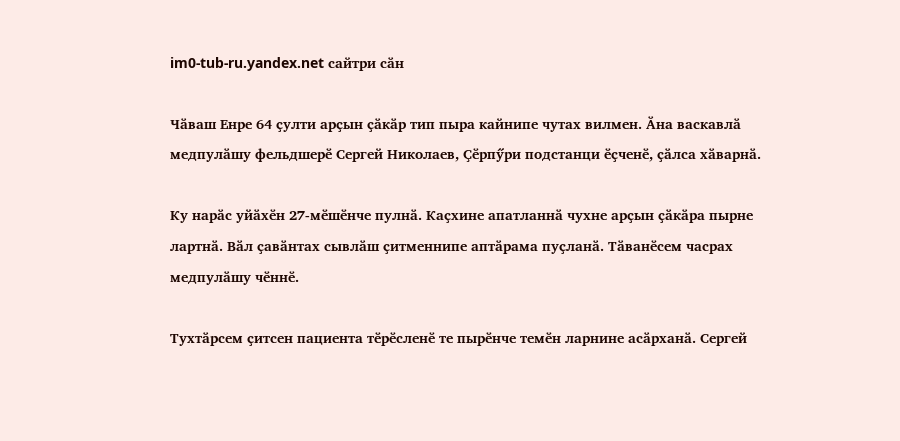im0-tub-ru.yandex.net сайтри сӑн

Чӑваш Енре 64 ҫулти арҫын ҫӑкӑр тип пыра кайнипе чутах вилмен. Ӑна васкавлӑ медпулӑшу фельдшерӗ Сергей Николаев, Ҫӗрпӳри подстанци ӗҫченӗ, ҫӑлса хӑварнӑ.

Ку нарӑс уйӑхӗн 27-мӗшӗнче пулнӑ. Каҫхине апатланнӑ чухне арҫын ҫӑкӑра пырне лартнӑ. Вӑл ҫавӑнтах сывлӑш ҫитменнипе аптӑрама пуҫланӑ. Тӑванӗсем часрах медпулӑшу чӗннӗ.

Тухтӑрсем ҫитсен пациента тӗрӗсленӗ те пырӗнче темӗн ларнине асӑрханӑ. Сергей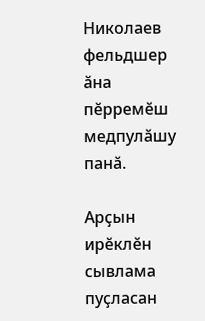Николаев фельдшер ӑна пӗрремӗш медпулӑшу панӑ.

Арҫын ирӗклӗн сывлама пуҫласан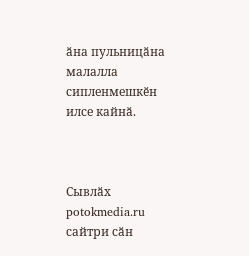ӑна пульницӑна малалла сипленмешкӗн илсе кайнӑ.



Сывлӑх
potokmedia.ru сайтри сӑн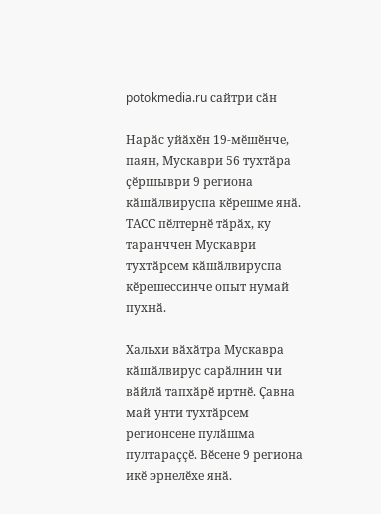potokmedia.ru сайтри сӑн

Нарӑс уйӑхӗн 19-мӗшӗнче, паян, Мускаври 56 тухтӑра ҫӗршыври 9 региона кӑшӑлвируспа кӗрешме янӑ. ТАСС пӗлтернӗ тӑрӑх, ку таранччен Мускаври тухтӑрсем кӑшӑлвируспа кӗрешессинче опыт нумай пухнӑ.

Хальхи вӑхӑтра Мускавра кӑшӑлвирус сарӑлнин чи вӑйлӑ тапхӑрӗ иртнӗ. Ҫавна май унти тухтӑрсем регионсене пулӑшма пултараҫҫӗ. Вӗсене 9 региона икӗ эрнелӗхе янӑ.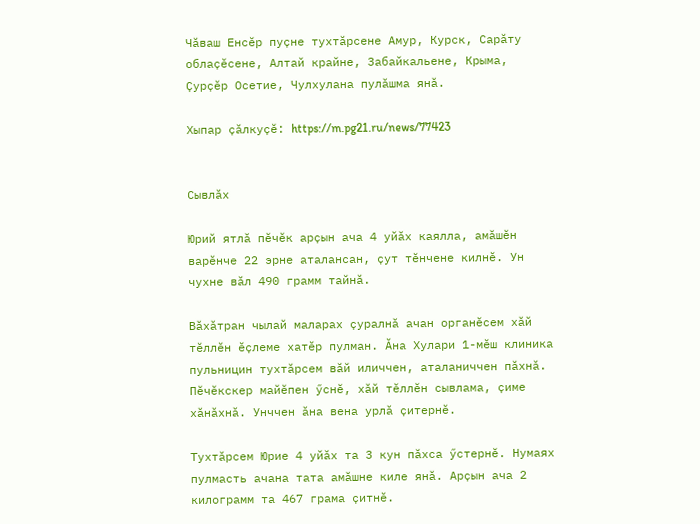Чӑваш Енсӗр пуҫне тухтӑрсене Амур, Курск, Сарӑту облаҫӗсене, Алтай крайне, Забайкальене, Крыма, Ҫурҫӗр Осетие, Чулхулана пулӑшма янӑ.

Хыпар ҫӑлкуҫӗ: https://m.pg21.ru/news/77423


Сывлӑх

Юрий ятлӑ пӗчӗк арҫын ача 4 уйӑх каялла, амӑшӗн варӗнче 22 эрне аталансан, ҫут тӗнчене килнӗ. Ун чухне вӑл 490 грамм тайнӑ.

Вӑхӑтран чылай маларах ҫуралнӑ ачан органӗсем хӑй тӗллӗн ӗҫлеме хатӗр пулман. Ӑна Хулари 1-мӗш клиника пульницин тухтӑрсем вӑй иличчен, аталаниччен пӑхнӑ. Пӗчӗкскер майӗпен ӳснӗ, хӑй тӗллӗн сывлама, ҫиме хӑнӑхнӑ. Унччен ӑна вена урлӑ ҫитернӗ.

Тухтӑрсем Юрие 4 уйӑх та 3 кун пӑхса ӳстернӗ. Нумаях пулмасть ачана тата амӑшне киле янӑ. Арҫын ача 2 килограмм та 467 грама ҫитнӗ.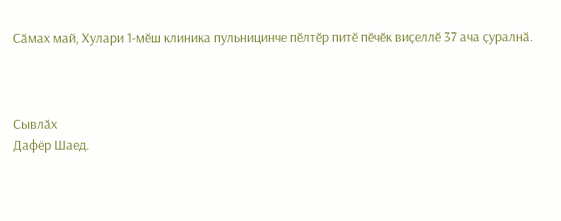Сӑмах май, Хулари 1-мӗш клиника пульницинче пӗлтӗр питӗ пӗчӗк виҫеллӗ 37 ача ҫуралнӑ.



Сывлӑх
Дафёр Шаед.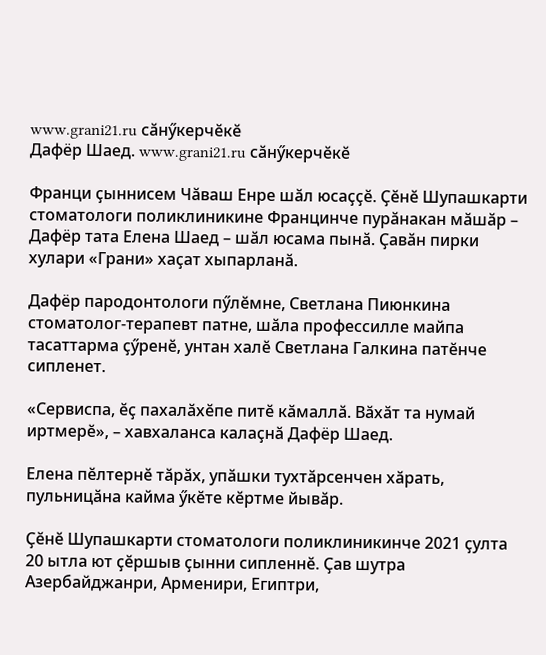www.grani21.ru сӑнӳкерчӗкӗ
Дафёр Шаед. www.grani21.ru сӑнӳкерчӗкӗ

Франци ҫыннисем Чӑваш Енре шӑл юсаҫҫӗ. Ҫӗнӗ Шупашкарти стоматологи поликлиникине Францинче пурӑнакан мӑшӑр – Дафёр тата Елена Шаед – шӑл юсама пынӑ. Ҫавӑн пирки хулари «Грани» хаҫат хыпарланӑ.

Дафёр пародонтологи пӳлӗмне, Светлана Пиюнкина стоматолог-терапевт патне, шӑла профессилле майпа тасаттарма ҫӳренӗ, унтан халӗ Светлана Галкина патӗнче сипленет.

«Сервиспа, ӗҫ пахалӑхӗпе питӗ кӑмаллӑ. Вӑхӑт та нумай иртмерӗ», – хавхаланса калаҫнӑ Дафёр Шаед.

Елена пӗлтернӗ тӑрӑх, упӑшки тухтӑрсенчен хӑрать, пульницӑна кайма ӳкӗте кӗртме йывӑр.

Ҫӗнӗ Шупашкарти стоматологи поликлиникинче 2021 ҫулта 20 ытла ют ҫӗршыв ҫынни сипленнӗ. Ҫав шутра Азербайджанри, Арменири, Египтри,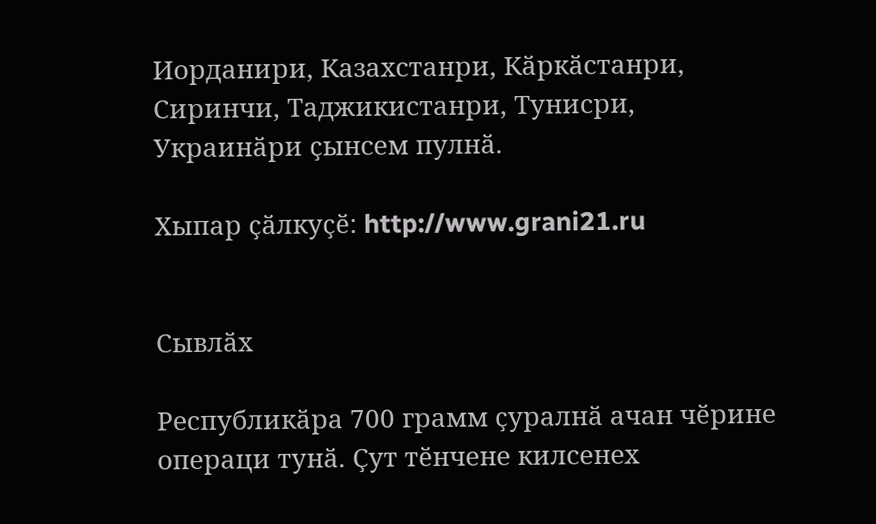Иорданири, Казахстанри, Кӑркӑстанри, Сиринчи, Таджикистанри, Тунисри, Украинӑри ҫынсем пулнӑ.

Хыпар ҫӑлкуҫӗ: http://www.grani21.ru


Сывлӑх

Республикӑра 700 грамм ҫуралнӑ ачан чӗрине операци тунӑ. Ҫут тӗнчене килсенех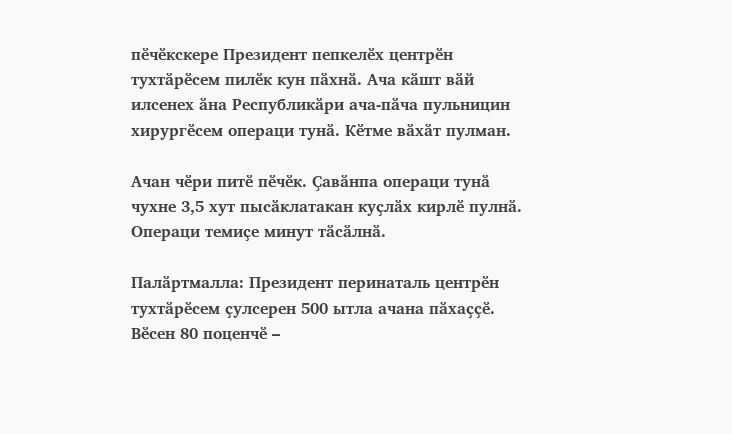пӗчӗкскере Президент пепкелӗх центрӗн тухтӑрӗсем пилӗк кун пӑхнӑ. Ача кӑшт вӑй илсенех ӑна Республикӑри ача-пӑча пульницин хирургӗсем операци тунӑ. Кӗтме вӑхӑт пулман.

Ачан чӗри питӗ пӗчӗк. Ҫавӑнпа операци тунӑ чухне 3,5 хут пысӑклатакан куҫлӑх кирлӗ пулнӑ. Операци темиҫе минут тӑсӑлнӑ.

Палӑртмалла: Президент перинаталь центрӗн тухтӑрӗсем ҫулсерен 500 ытла ачана пӑхаҫҫӗ. Вӗсен 80 поценчӗ –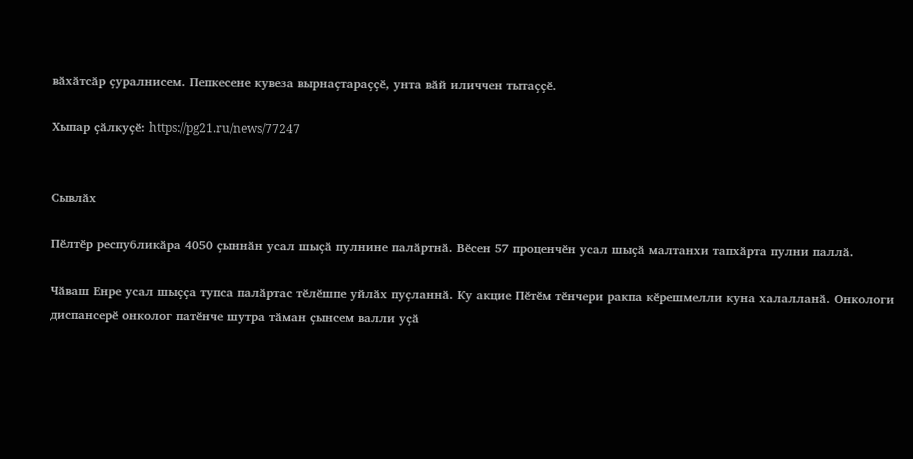вӑхӑтсӑр ҫуралнисем. Пепкесене кувеза вырнаҫтараҫҫӗ, унта вӑй иличчен тытаҫҫӗ.

Хыпар ҫӑлкуҫӗ: https://pg21.ru/news/77247


Сывлӑх

Пӗлтӗр республикӑра 4050 ҫыннӑн усал шыҫӑ пулнине палӑртнӑ. Вӗсен 57 проценчӗн усал шыҫӑ малтанхи тапхӑрта пулни паллӑ.

Чӑваш Енре усал шыҫҫа тупса палӑртас тӗлӗшпе уйлӑх пуҫланнӑ. Ку акцие Пӗтӗм тӗнчери ракпа кӗрешмелли куна халалланӑ. Онкологи диспансерӗ онколог патӗнче шутра тӑман ҫынсем валли уҫӑ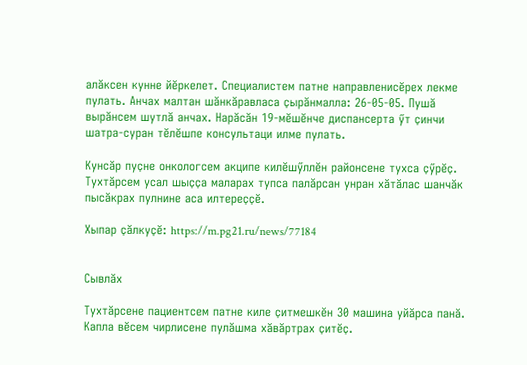алӑксен кунне йӗркелет. Специалистем патне направленисӗрех лекме пулать. Анчах малтан шӑнкӑравласа ҫырӑнмалла: 26-05-05. Пушӑ вырӑнсем шутлӑ анчах. Нарӑсӑн 19-мӗшӗнче диспансерта ӳт ҫинчи шатра-суран тӗлӗшпе консультаци илме пулать.

Кунсӑр пуҫне онкологсем акципе килӗшӳллӗн районсене тухса ҫӳрӗҫ. Тухтӑрсем усал шыҫҫа маларах тупса палӑрсан унран хӑтӑлас шанчӑк пысӑкрах пулнине аса илтереҫҫӗ.

Хыпар ҫӑлкуҫӗ: https://m.pg21.ru/news/77184


Сывлӑх

Тухтӑрсене пациентсем патне киле ҫитмешкӗн 30 машина уйӑрса панӑ. Капла вӗсем чирлисене пулӑшма хӑвӑртрах ҫитӗҫ.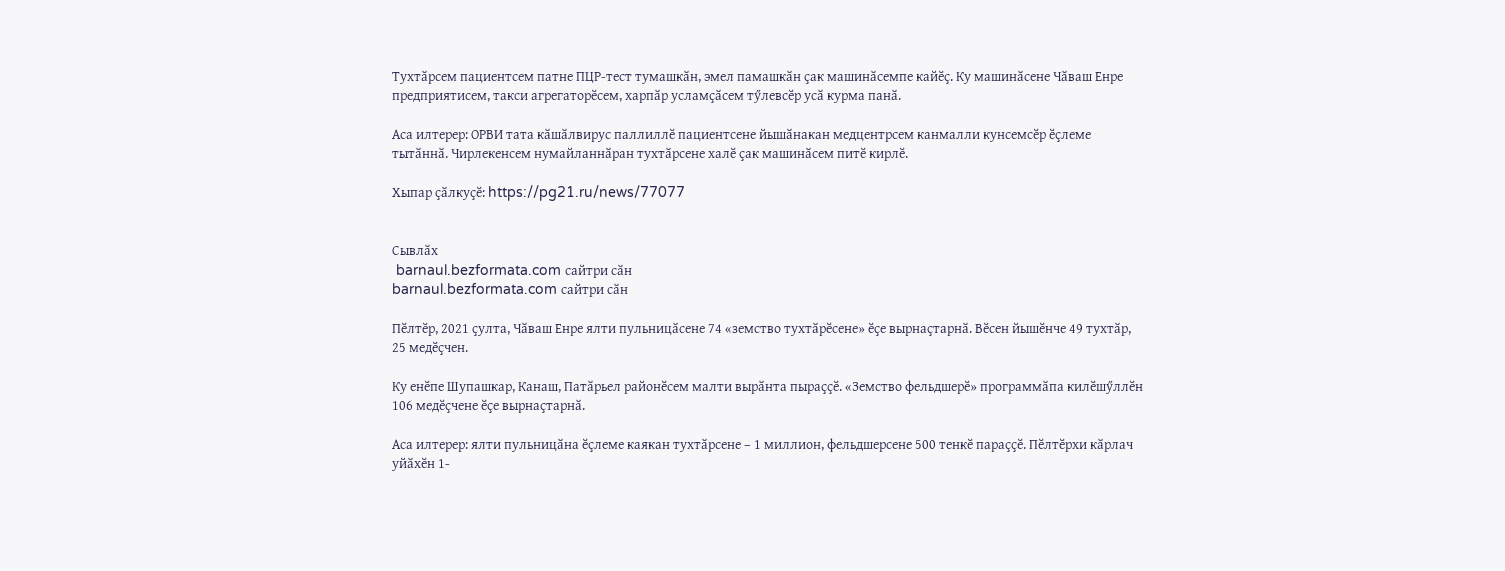Тухтӑрсем пациентсем патне ПЦР-тест тумашкӑн, эмел памашкӑн ҫак машинӑсемпе кайӗҫ. Ку машинӑсене Чӑваш Енре предприятисем, такси агрегаторӗсем, харпӑр усламҫӑсем тӳлевсӗр усӑ курма панӑ.

Аса илтерер: ОРВИ тата кӑшӑлвирус паллиллӗ пациентсене йышӑнакан медцентрсем канмалли кунсемсӗр ӗҫлеме тытӑннӑ. Чирлекенсем нумайланнӑран тухтӑрсене халӗ ҫак машинӑсем питӗ кирлӗ.

Хыпар ҫӑлкуҫӗ: https://pg21.ru/news/77077


Сывлӑх
 barnaul.bezformata.com сайтри сӑн
barnaul.bezformata.com сайтри сӑн

Пӗлтӗр, 2021 ҫулта, Чӑваш Енре ялти пульницӑсене 74 «земство тухтӑрӗсене» ӗҫе вырнаҫтарнӑ. Вӗсен йышӗнче 49 тухтӑр, 25 медӗҫчен.

Ку енӗпе Шупашкар, Канаш, Патӑрьел районӗсем малти вырӑнта пыраҫҫӗ. «Земство фельдшерӗ» программӑпа килӗшӳллӗн 106 медӗҫчене ӗҫе вырнаҫтарнӑ.

Аса илтерер: ялти пульницӑна ӗҫлеме каякан тухтӑрсене – 1 миллион, фельдшерсене 500 тенкӗ параҫҫӗ. Пӗлтӗрхи кӑрлач уйӑхӗн 1-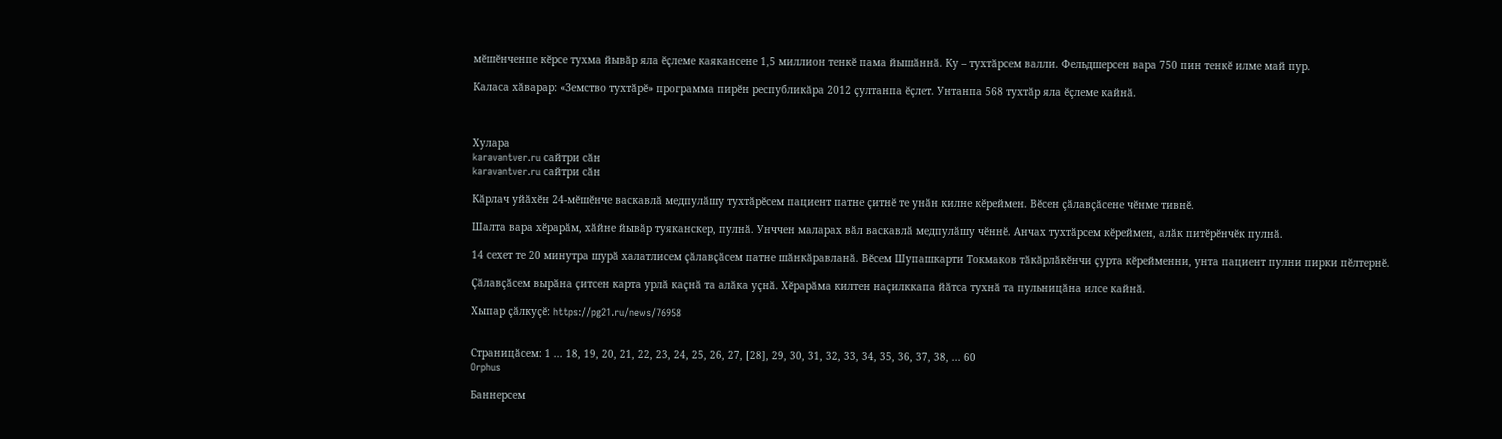мӗшӗнченпе кӗрсе тухма йывӑр яла ӗҫлеме каякансене 1,5 миллион тенкӗ пама йышӑннӑ. Ку – тухтӑрсем валли. Фельдшерсен вара 750 пин тенкӗ илме май пур.

Каласа хӑварар: «Земство тухтӑрӗ» программа пирӗн республикӑра 2012 ҫултанпа ӗҫлет. Унтанпа 568 тухтӑр яла ӗҫлеме кайнӑ.



Хулара
karavantver.ru сайтри сӑн
karavantver.ru сайтри сӑн

Кӑрлач уйӑхӗн 24-мӗшӗнче васкавлӑ медпулӑшу тухтӑрӗсем пациент патне ҫитнӗ те унӑн килне кӗреймен. Вӗсен ҫӑлавҫӑсене чӗнме тивнӗ.

Шалта вара хӗрарӑм, хӑйне йывӑр туяканскер, пулнӑ. Унччен маларах вӑл васкавлӑ медпулӑшу чӗннӗ. Анчах тухтӑрсем кӗреймен, алӑк питӗрӗнчӗк пулнӑ.

14 сехет те 20 минутра шурӑ халатлисем ҫӑлавҫӑсем патне шӑнкӑравланӑ. Вӗсем Шупашкарти Токмаков тӑкӑрлӑкӗнчи ҫурта кӗрейменни, унта пациент пулни пирки пӗлтернӗ.

Ҫӑлавҫӑсем вырӑна ҫитсен карта урлӑ каҫнӑ та алӑка уҫнӑ. Хӗрарӑма килтен наҫилккапа йӑтса тухнӑ та пульницӑна илсе кайнӑ.

Хыпар ҫӑлкуҫӗ: https://pg21.ru/news/76958


Страницӑсем: 1 ... 18, 19, 20, 21, 22, 23, 24, 25, 26, 27, [28], 29, 30, 31, 32, 33, 34, 35, 36, 37, 38, ... 60
Orphus

Баннерсем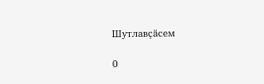Шутлавҫӑсем

0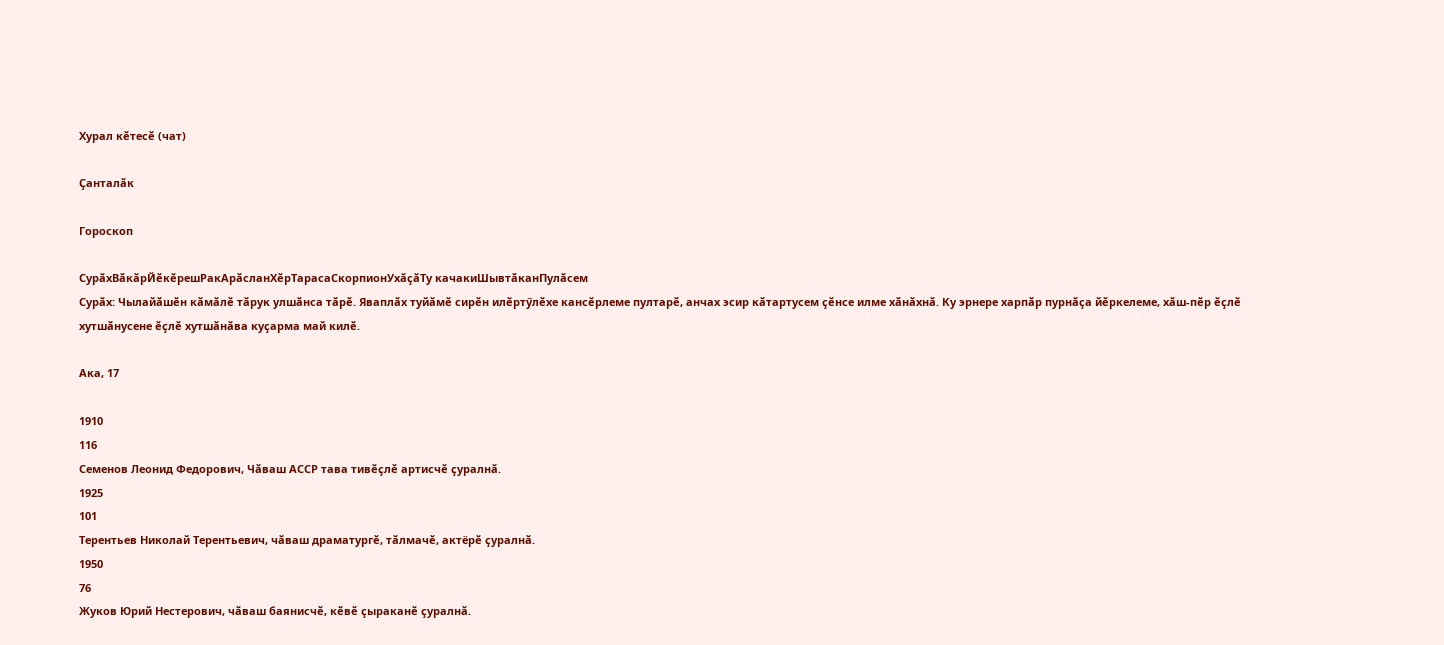Хурал кӗтесӗ (чат)

Ҫанталӑк

Гороскоп

СурӑхВӑкӑрЙӗкӗрешРакАрӑсланХӗрТарасаСкорпионУхӑҫӑТу качакиШывтӑканПулӑсем
Сурӑх: Чылайӑшӗн кӑмӑлӗ тӑрук улшӑнса тӑрӗ. Яваплӑх туйӑмӗ сирӗн илӗртӳлӗхе кансӗрлеме пултарӗ, анчах эсир кӑтартусем ҫӗнсе илме хӑнӑхнӑ. Ку эрнере харпӑр пурнӑҫа йӗркелеме, хӑш-пӗр ӗҫлӗ хутшӑнусене ӗҫлӗ хутшӑнӑва куҫарма май килӗ.

Ака, 17

1910
116
Семенов Леонид Федорович, Чӑваш АССР тава тивӗҫлӗ артисчӗ ҫуралнӑ.
1925
101
Терентьев Николай Терентьевич, чӑваш драматургӗ, тӑлмачӗ, актёрӗ ҫуралнӑ.
1950
76
Жуков Юрий Нестерович, чӑваш баянисчӗ, кӗвӗ ҫыраканӗ ҫуралнӑ.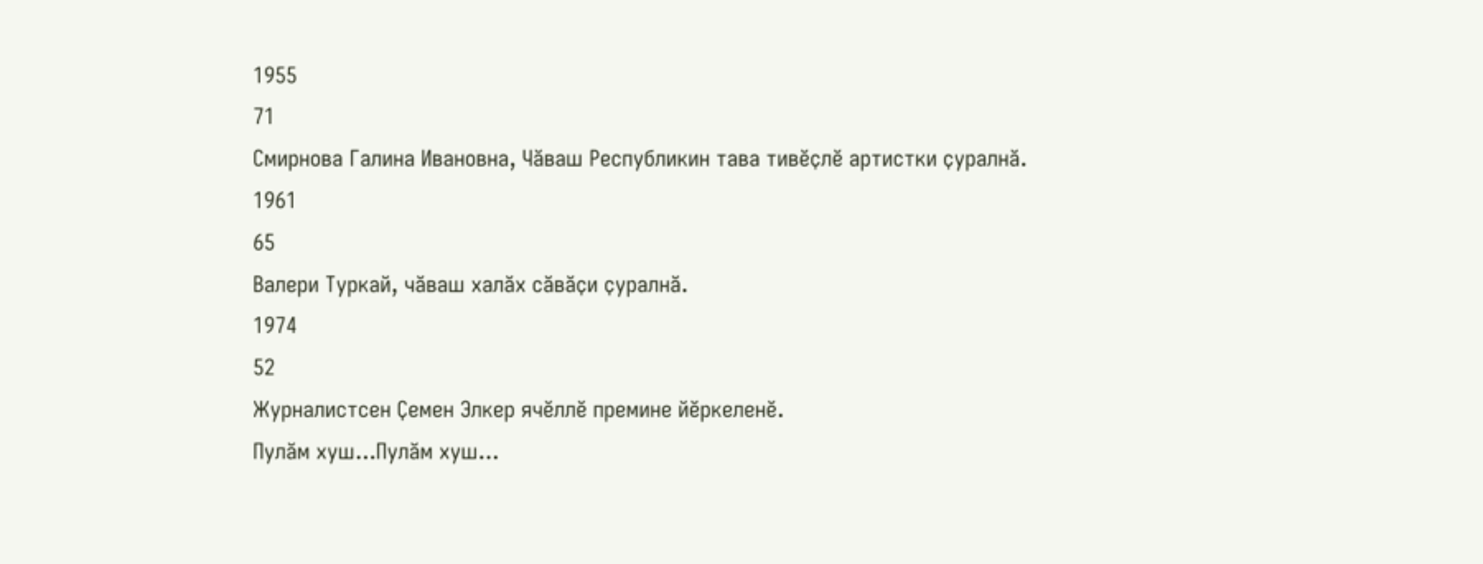1955
71
Смирнова Галина Ивановна, Чӑваш Республикин тава тивӗҫлӗ артистки ҫуралнӑ.
1961
65
Валери Туркай, чӑваш халӑх сӑвӑҫи ҫуралнӑ.
1974
52
Журналистсен Ҫемен Элкер ячӗллӗ премине йӗркеленӗ.
Пулӑм хуш...Пулӑм хуш...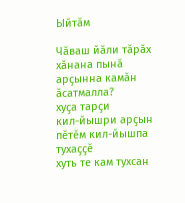Ыйтӑм

Чӑваш йӑли тӑрӑх хӑнана пынӑ арҫынна камӑн ӑсатмалла?
хуҫа тарҫи
кил-йышри арҫын
пӗтӗм кил-йышпа тухаҫҫӗ
хуть те кам тухсан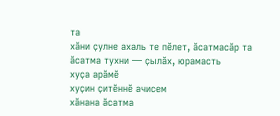та
хӑни ҫулне ахаль те пӗлет, ӑсатмасӑр та
ӑсатма тухни — ҫылӑх, юрамасть
хуҫа арӑмӗ
хуҫин ҫитӗннӗ ачисем
хӑнана ӑсатма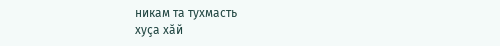никам та тухмасть
хуҫа хӑй